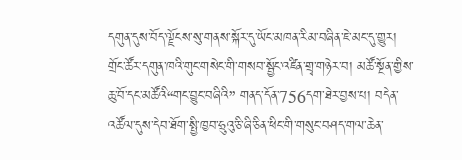དགུན་དུས་བོད་ལྗོངས་སུ་གནས་སྐོར་དུ་ཡོང་མཁན་རིམ་བཞིན་ཇེ་མང་དུ་གྱུར། གྲོང་ཚོར་དགུན་ཁའི་གུང་གསེང་གི་གསབ་སྦྱོང་འཛིན་གྲྭ་གཉེར་བ། མཚོ་སྔོན་གྱིས་ཆུ་བོ་དང་མཚོའི“གང་བྱུང་བཞིའི” གནད་དོན་756དག་ཐེར་བྱས་པ། བདེན་འཚོལ་དུས་དེབ་ཐོག་སྤྱི་ཁྱབ་ཧྲུའུ་ཅི་ཞི་ཅིན་ཕིང་གི་གསུང་བཤད་གལ་ཆེན་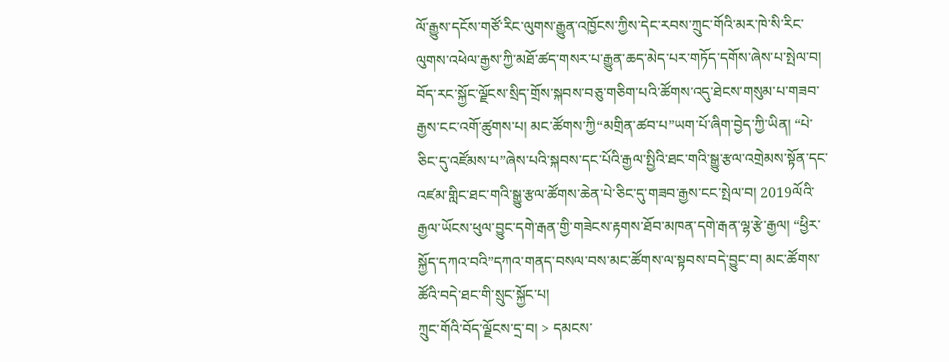ལོ་རྒྱུས་དངོས་གཙོ་རིང་ལུགས་རྒྱུན་འཁྱོངས་ཀྱིས་དེང་རབས་ཀྲུང་གོའི་མར་ཁེ་སི་རིང་ལུགས་འཕེལ་རྒྱས་ཀྱི་མཐོ་ཚད་གསར་པ་རྒྱུན་ཆད་མེད་པར་གཏོད་དགོས་ཞེས་པ་སྤེལ་བ། བོད་རང་སྐྱོང་ལྗོངས་སྲིད་གྲོས་སྐབས་བཅུ་གཅིག་པའི་ཚོགས་འདུ་ཐེངས་གསུམ་པ་གཟབ་རྒྱས་ངང་འགོ་ཚུགས་པ། མང་ཚོགས་ཀྱི“མགྲིན་ཚབ་པ”ཡག་པོ་ཞིག་བྱེད་ཀྱི་ཡིན། “པེ་ཅིང་དུ་འཛོམས་པ”ཞེས་པའི་སྐབས་དང་པོའི་རྒྱལ་སྤྱིའི་ཐང་གའི་སྒྱུ་རྩལ་འགྲེམས་སྟོན་དང་འཛམ་གླིང་ཐང་གའི་སྒྱུ་རྩལ་ཚོགས་ཆེན་པེ་ཅིང་དུ་གཟབ་རྒྱས་ངང་སྤེལ་བ། 2019ལོའི་རྒྱལ་ཡོངས་ཕུལ་བྱུང་དགེ་རྒན་གྱི་གཟེངས་རྟགས་ཐོབ་མཁན་དགེ་རྒན་ལྷ་རྩེ་རྒྱལ། “ཕྱིར་སྐྱོད་དཀའ་བའི”དཀའ་གནད་བསལ་བས་མང་ཚོགས་ལ་སྟབས་བདེ་བྱུང་བ། མང་ཚོགས་ཚོའི་བདེ་ཐང་གི་སྲུང་སྐྱོང་པ།
ཀྲུང་གོའི་བོད་ལྗོངས་དྲ་བ། > དམངས་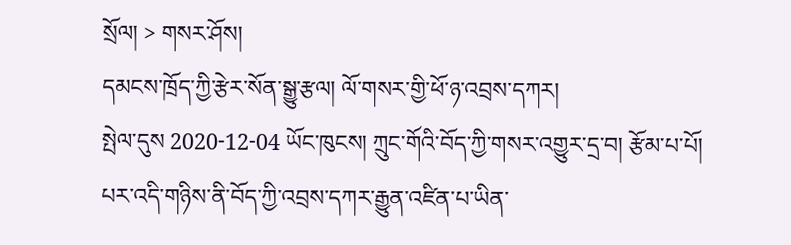སྲོལ། > གསར་ཤོས།
དམངས་ཁྲོད་ཀྱི་རྩེར་སོན་སྒྱུ་རྩལ། ལོ་གསར་གྱི་ཕོ་ཉ་འབྲས་དཀར།
སྤེལ་དུས 2020-12-04 ཡོང་ཁུངས། ཀྲུང་གོའི་བོད་ཀྱི་གསར་འགྱུར་དྲ་བ། རྩོམ་པ་པོ།
པར་འདི་གཉིས་ནི་བོད་ཀྱི་འབྲས་དཀར་རྒྱུན་འཛིན་པ་ཡིན་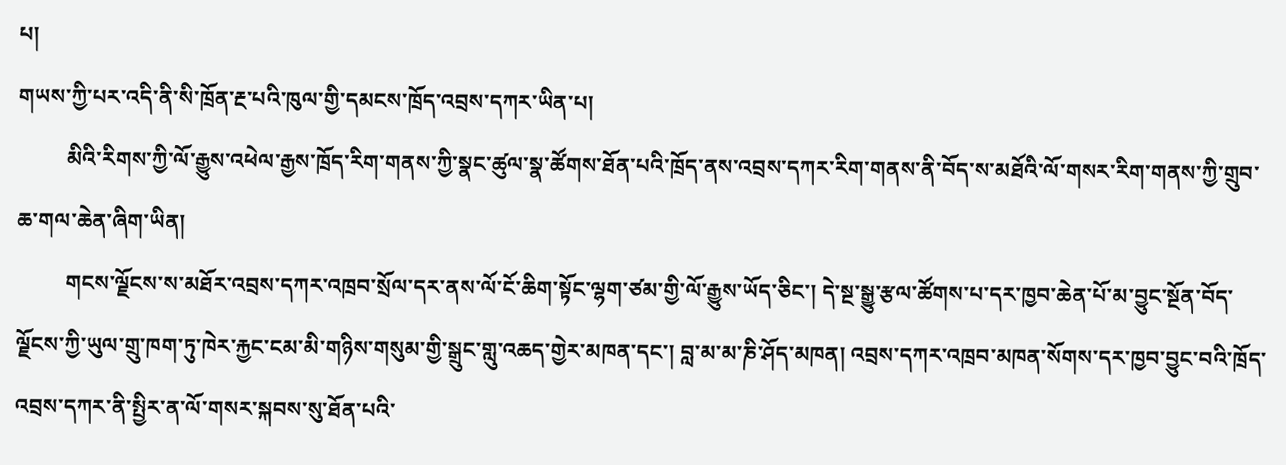པ།
གཡས་ཀྱི་པར་འདི་ནི་སི་ཁྲོན་རྔ་པའི་ཁུལ་གྱི་དམངས་ཁྲོད་འབྲས་དཀར་ཡིན་པ།
         མིའི་རིགས་ཀྱི་ལོ་རྒྱུས་འཕེལ་རྒྱས་ཁྲོད་རིག་གནས་ཀྱི་སྣང་ཚུལ་སྣ་ཚོགས་ཐོན་པའི་ཁྲོད་ནས་འབྲས་དཀར་རིག་གནས་ནི་བོད་ས་མཐོའི་ལོ་གསར་རིག་གནས་ཀྱི་གྲུབ་ཆ་གལ་ཆེན་ཞིག་ཡིན།
         གངས་ལྗོངས་ས་མཐོར་འབྲས་དཀར་འཁྲབ་སྲོལ་དར་ནས་ལོ་ངོ་ཆིག་སྟོང་ལྷག་ཙམ་གྱི་ལོ་རྒྱུས་ཡོད་ཅིང་། དེ་སྔ་སྒྱུ་རྩལ་ཚོགས་པ་དར་ཁྱབ་ཆེན་པོ་མ་བྱུང་སྔོན་བོད་ལྗོངས་ཀྱི་ཡུལ་གྲུ་ཁག་ཏུ་ཁེར་རྐྱང་ངམ་མི་གཉིས་གསུམ་གྱི་སྒྲུང་གླུ་འཆད་གྱེར་མཁན་དང་། བླ་མ་མ་ཎི་ཤོད་མཁན། འབྲས་དཀར་འཁྲབ་མཁན་སོགས་དར་ཁྱབ་བྱུང་བའི་ཁྲོད་འབྲས་དཀར་ནི་སྤྱིར་ན་ལོ་གསར་སྐབས་སུ་ཐོན་པའི་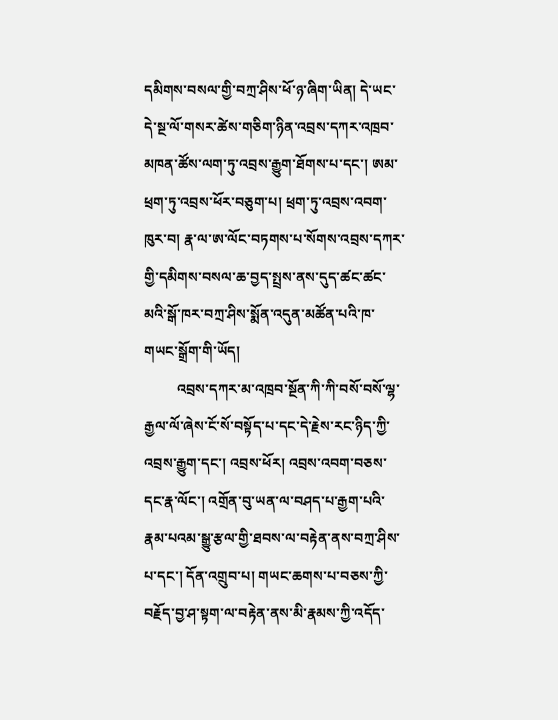དམིགས་བསལ་གྱི་བཀྲ་ཤིས་ཕོ་ཉ་ཞིག་ཡིན། དེ་ཡང་དེ་སྔ་ལོ་གསར་ཚེས་གཅིག་ཉིན་འབྲས་དཀར་འཁྲབ་མཁན་ཚོས་ལག་ཏུ་འབྲས་རྒྱུག་ཐོགས་པ་དང་། ཨམ་ཕྲག་ཏུ་འབྲས་ཕོར་བཅུག་པ། ཕྲག་ཏུ་འབྲས་འབག་ཁུར་བ། རྣ་ལ་ཨ་ལོང་བཏགས་པ་སོགས་འབྲས་དཀར་གྱི་དམིགས་བསལ་ཆ་བྱད་སྤྲས་ནས་དུད་ཚང་ཚང་མའི་སྒོ་ཁར་བཀྲ་ཤིས་སྨོན་འདུན་མཚོན་པའི་ཁ་གཡང་སྒྲོག་གི་ཡོད།
         འབྲས་དཀར་མ་འཁྲབ་སྔོན་ཀི་ཀི་བསོ་བསོ་ལྷ་རྒྱལ་ལོ་ཞེས་ངོ་སོ་བསྟོད་པ་དང་དེ་རྗེས་རང་ཉིད་ཀྱི་འབྲས་རྒྱུག་དང་། འབྲས་ཕོར། འབྲས་འབག་བཅས་དང་རྣ་ལོང་། འགྲོན་བུ་ཡན་ལ་བཤད་པ་རྒྱག་པའི་རྣམ་པའམ་སྒྱུ་རྩལ་གྱི་ཐབས་ལ་བརྟེན་ནས་བཀྲ་ཤིས་པ་དང་། དོན་འགྲུབ་པ། གཡང་ཆགས་པ་བཅས་ཀྱི་བརྗོད་བྱ་ཤ་སྟག་ལ་བརྟེན་ནས་མི་རྣམས་ཀྱི་འདོད་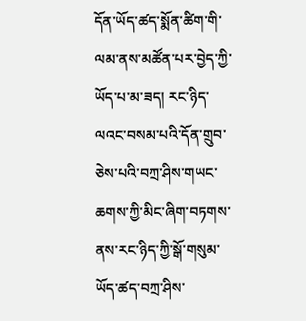དོན་ཡོད་ཚད་སྨོན་ཚིག་གི་ལམ་ནས་མཚོན་པར་བྱེད་ཀྱི་ཡོད་པ་མ་ཟད། རང་ཉིད་ལའང་བསམ་པའི་དོན་གྲུབ་ཅེས་པའི་བཀྲ་ཤིས་གཡང་ཆགས་ཀྱི་མིང་ཞིག་བཏགས་ནས་རང་ཉིད་ཀྱི་སྒོ་གསུམ་ཡོད་ཚད་བཀྲ་ཤིས་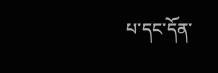པ་དང་དོན་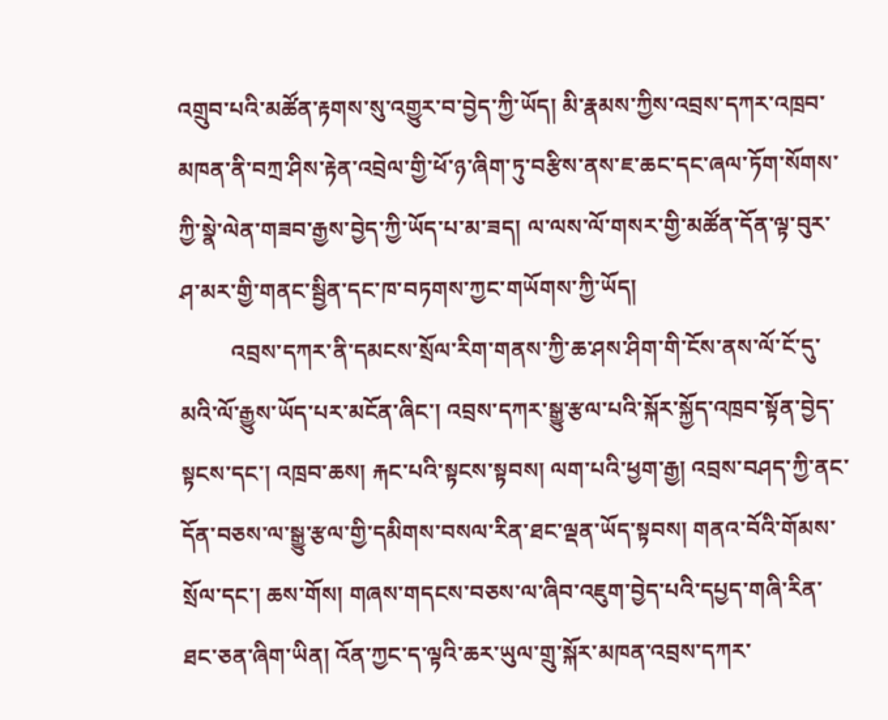འགྲུབ་པའི་མཚོན་རྟགས་སུ་འགྱུར་བ་བྱེད་ཀྱི་ཡོད། མི་རྣམས་ཀྱིས་འབྲས་དཀར་འཁྲབ་མཁན་ནི་བཀྲ་ཤིས་རྟེན་འབྲེལ་གྱི་ཕོ་ཉ་ཞིག་ཏུ་བརྩིས་ནས་ཇ་ཆང་དང་ཞལ་ཏོག་སོགས་ཀྱི་སྣེ་ལེན་གཟབ་རྒྱས་བྱེད་ཀྱི་ཡོད་པ་མ་ཟད། ལ་ལས་ལོ་གསར་གྱི་མཚོན་དོན་ལྟ་བུར་ཤ་མར་གྱི་གནང་སྦྱིན་དང་ཁ་བཏགས་ཀྱང་གཡོགས་ཀྱི་ཡོད།
         འབྲས་དཀར་ནི་དམངས་སྲོལ་རིག་གནས་ཀྱི་ཆ་ཤས་ཤིག་གི་ངོས་ནས་ལོ་ངོ་དུ་མའི་ལོ་རྒྱུས་ཡོད་པར་མངོན་ཞིང་། འབྲས་དཀར་སྒྱུ་རྩལ་པའི་སྐོར་སྐྱོད་འཁྲབ་སྟོན་བྱེད་སྟངས་དང་། འཁྲབ་ཆས། རྐང་པའི་སྟངས་སྟབས། ལག་པའི་ཕྱག་རྒྱ། འབྲས་བཤད་ཀྱི་ནང་དོན་བཅས་ལ་སྒྱུ་རྩལ་གྱི་དམིགས་བསལ་རིན་ཐང་ལྡན་ཡོད་སྟབས། གནའ་བོའི་གོམས་སྲོལ་དང་། ཆས་གོས། གཞས་གདངས་བཅས་ལ་ཞིབ་འཇུག་བྱེད་པའི་དཔྱད་གཞི་རིན་ཐང་ཅན་ཞིག་ཡིན། འོན་ཀྱང་ད་ལྟའི་ཆར་ཡུལ་གྲུ་སྐོར་མཁན་འབྲས་དཀར་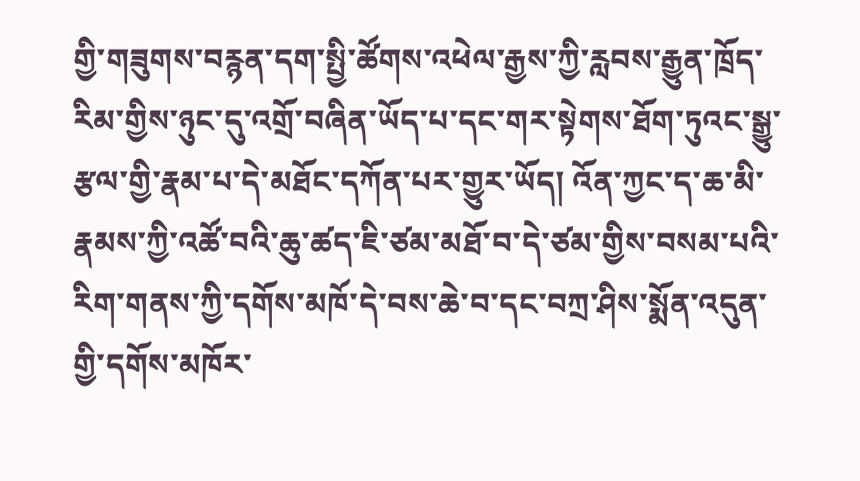གྱི་གཟུགས་བརྙན་དག་སྤྱི་ཚོགས་འཕེལ་རྒྱས་ཀྱི་རླབས་རྒྱུན་ཁྲོད་རིམ་གྱིས་ཉུང་དུ་འགྲོ་བཞིན་ཡོད་པ་དང་གར་སྟེགས་ཐོག་ཏུའང་སྒྱུ་རྩལ་གྱི་རྣམ་པ་དེ་མཐོང་དཀོན་པར་གྱུར་ཡོད། འོན་ཀྱང་ད་ཆ་མི་རྣམས་ཀྱི་འཚོ་བའི་ཆུ་ཚད་ཇི་ཙམ་མཐོ་བ་དེ་ཙམ་གྱིས་བསམ་པའི་རིག་གནས་ཀྱི་དགོས་མཁོ་དེ་བས་ཆེ་བ་དང་བཀྲ་ཤིས་སྨོན་འདུན་གྱི་དགོས་མཁོར་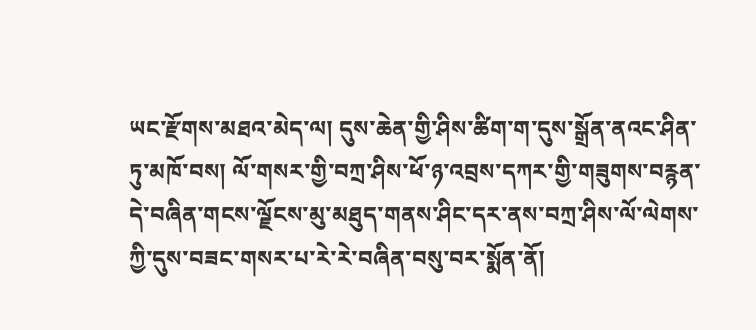ཡང་རྫོགས་མཐའ་མེད་ལ། དུས་ཆེན་གྱི་ཤིས་ཚིག་ག་དུས་སྒྲོན་ནའང་ཤིན་ཏུ་མཁོ་བས། ལོ་གསར་གྱི་བཀྲ་ཤིས་ཕོ་ཉ་འབྲས་དཀར་གྱི་གཟུགས་བརྙན་དེ་བཞིན་གངས་ལྗོངས་མུ་མཐུད་གནས་ཤིང་དར་ནས་བཀྲ་ཤིས་ལོ་ལེགས་ཀྱི་དུས་བཟང་གསར་པ་རེ་རེ་བཞིན་བསུ་བར་སྨོན་ནོ།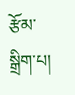རྩོམ་སྒྲིག་པ།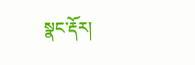སྣང་རྡོར།